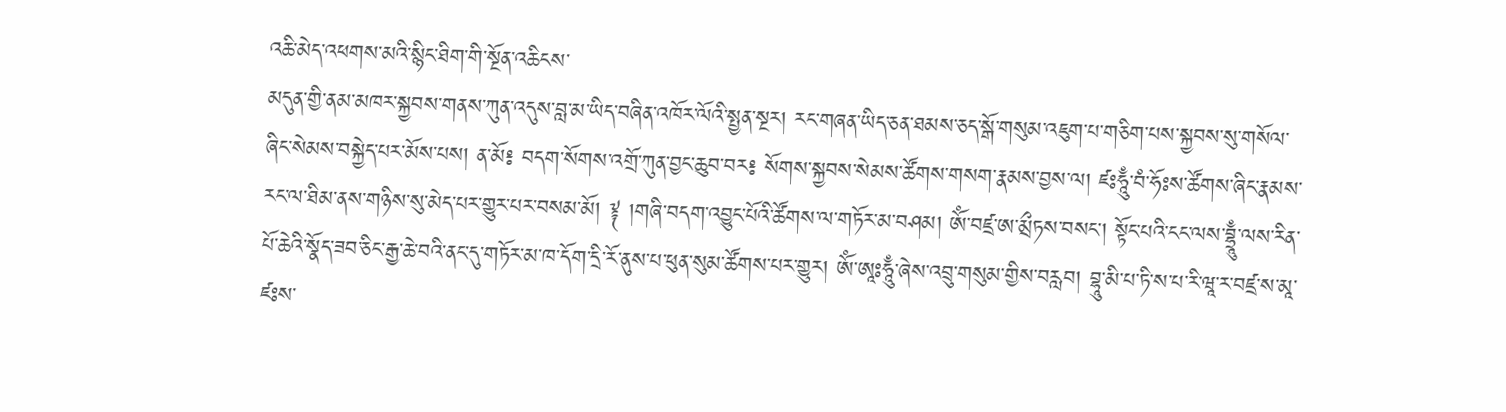འཆི་མེད་འཕགས་མའི་སྙིང་ཐིག་གི་སྔོན་འཆིངས་
མདུན་གྱི་ནམ་མཁར་སྐྱབས་གནས་ཀུན་འདུས་བླ་མ་ཡིད་བཞིན་འཁོར་ལོའི་སྤྱན་སྔར། རང་གཞན་ཡིད་ཅན་ཐམས་ཅད་སྒོ་གསུམ་འཇུག་པ་གཅིག་པས་སྐྱབས་སུ་གསོལ་ཞིང་སེམས་བསྐྱེད་པར་མོས་པས། ན་མོ༔ བདག་སོགས་འགྲོ་ཀུན་བྱང་ཆུབ་བར༔ སོགས་སྐྱབས་སེམས་ཚོགས་གསག་རྣམས་བྱས་ལ། ཛཿཧཱུྃ་བཾ་ཧོཿས་ཚོགས་ཞིང་རྣམས་རང་ལ་ཐིམ་ནས་གཉིས་སུ་མེད་པར་གྱུར་པར་བསམ་མོ། ༈ །གཞི་བདག་འབྱུང་པོའི་ཚོགས་ལ་གཏོར་མ་བཤམ། ཨོཾ་བཛྲ་ཨ་མྲྀཏས་བསང་། སྟོང་པའི་ངང་ལས་བྷྲཱུྃ་ལས་རིན་པོ་ཆེའི་སྣོད་ཟབ་ཅིང་རྒྱ་ཆེ་བའི་ནང་དུ་གཏོར་མ་ཁ་དོག་དྲི་རོ་ནུས་པ་ཕུན་སུམ་ཚོགས་པར་གྱུར། ཨོཾ་ཨཱཿཧཱུྃ་ཞེས་འབྲུ་གསུམ་གྱིས་བརླབ། བྷཱུ་མི་པ་ཏི་ས་པ་རི་ཝཱ་ར་བཛྲ་ས་མཱ་ཛཿས་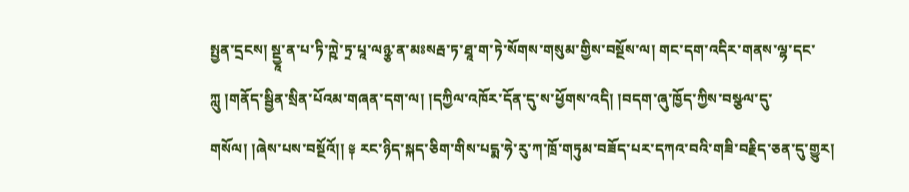སྤྱན་དྲངས། སྡྱཱ་ན་པ་ཏི་ཀྵེ་ཏྲ་པཱ་ལཉྩ་ན་མཿསརྦ་ཏ་ཐཱ་ག་ཏེ་སོགས་གསུམ་གྱིས་བསྔོས་ལ། གང་དག་འདིར་གནས་ལྷ་དང་ཀླུ །གནོད་སྦྱིན་སྲིན་པོའམ་གཞན་དག་ལ། །དཀྱིལ་འཁོར་དོན་དུ་ས་ཕྱོགས་འདི། །བདག་ཞུ་ཁྱོད་ཀྱིས་བསྩལ་དུ་གསོལ། །ཞེས་པས་བསྔོའོ།། ༈ རང་ཉིད་སྐད་ཅིག་གིས་པདྨ་ཧེ་རུ་ཀ་ཁྲོ་གཏུམ་བཟོད་པར་དཀའ་བའི་གཟི་བརྗིད་ཅན་དུ་གྱུར།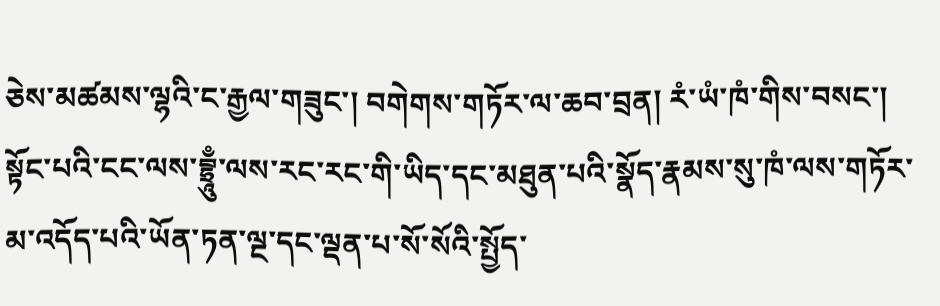ཅེས་མཚམས་ལྷའི་ང་རྒྱལ་གཟུང་། བགེགས་གཏོར་ལ་ཆབ་བྲན། རཾ་ཡཾ་ཁཾ་གིས་བསང་། སྟོང་པའི་ངང་ལས་བྷྲཱུྃ་ལས་རང་རང་གི་ཡིད་དང་མཐུན་པའི་སྣོད་རྣམས་སུ་ཁཾ་ལས་གཏོར་མ་འདོད་པའི་ཡོན་ཏན་ལྔ་དང་ལྡན་པ་སོ་སོའི་སྤྱོད་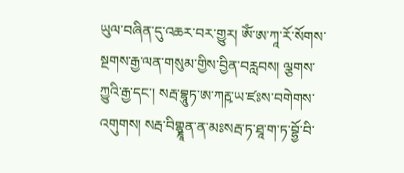ཡུལ་བཞིན་དུ་འཆར་བར་གྱུར། ཨོཾ་ཨ་ཀཱ་རོ་སོགས་སྔགས་རྒྱ་ལན་གསུམ་གྱིས་བྱིན་བརླབས། ལྕགས་ཀྱུའི་རྒྱ་དང་། སརྦ་བྷཱུཏ་ཨ་ཀརྵ་ཡ་ཛཿས་བགེགས་འགུགས། སརྦ་བིགྷྣཱན་ན་མཿསརྦ་ཏ་ཐཱ་ག་ཏ་བྷྱོ་བི་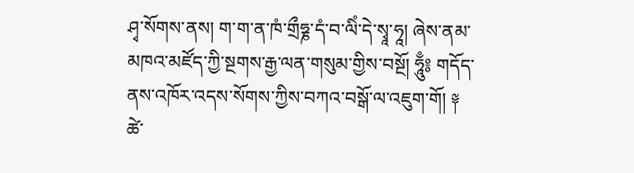ཤྭ་སོགས་ནས། ག་ག་ན་ཁཾ་གྲྀཧྞ་དཾ་བ་ལིཾ་དེ་སྭཱ་ཧཱ། ཞེས་ནམ་མཁའ་མཛོད་ཀྱི་སྔགས་རྒྱ་ལན་གསུམ་གྱིས་བསྔོ། ཧཱུྃ༔ གདོད་ནས་འཁོར་འདས་སོགས་ཀྱིས་བཀའ་བསྒོ་ལ་འཇུག་གོ། ༈ ཚེ་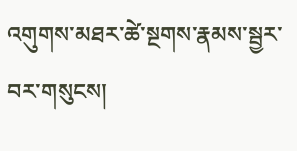འགུགས་མཐར་ཚེ་སྔགས་རྣམས་སྦྱར་བར་གསུངས།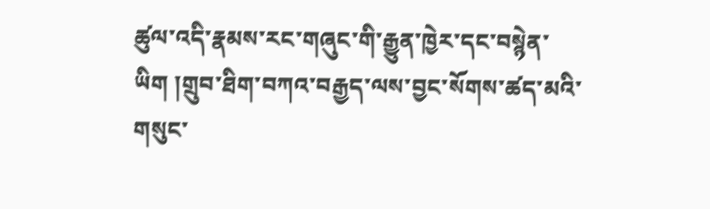ཚུལ་འདི་རྣམས་རང་གཞུང་གི་རྒྱུན་ཁྱེར་དང་བསྙེན་ཡིག །གྲུབ་ཐིག་བཀའ་བརྒྱད་ལས་བྱང་སོགས་ཚད་མའི་གསུང་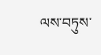ལས་བཏུས་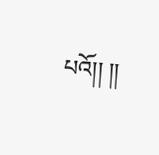པའོ།། །།